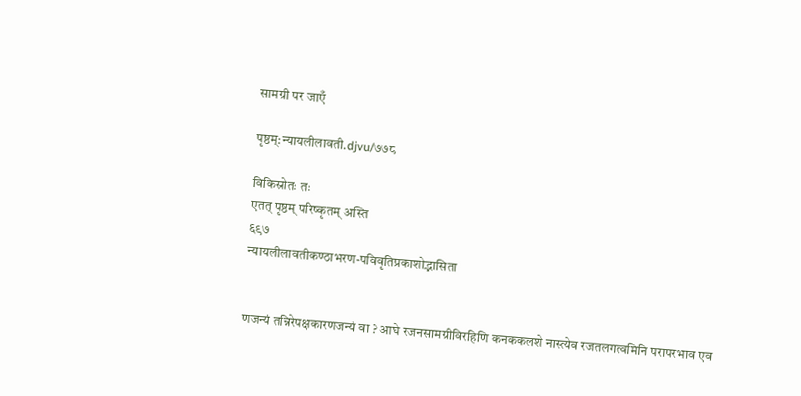सामग्री पर जाएँ

पृष्ठम्:न्यायलीलावती.djvu/७७८

विकिस्रोतः तः
एतत् पृष्ठम् परिष्कृतम् अस्ति
६९७
न्यायलीलावतीकण्ठाभरण-पविवृतिप्रकाशोद्भासिता


णजन्यं तन्निरेपक्षकारणजन्यं वा ? आघे रजनसामग्रीविरहिणि कनककलशे नास्त्येव रजतलगत्वमिनि परापरभाव एव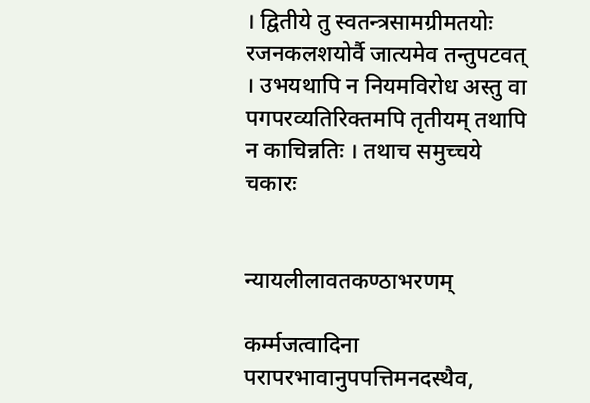। द्वितीये तु स्वतन्त्रसामग्रीमतयोः रजनकलशयोर्वै जात्यमेव तन्तुपटवत् । उभयथापि न नियमविरोध अस्तु वा पगपरव्यतिरिक्तमपि तृतीयम् तथापि न काचिन्नतिः । तथाच समुच्चये चकारः


न्यायलीलावतकण्ठाभरणम्

कर्म्मजत्वादिना परापरभावानुपपत्तिमनदस्थैव,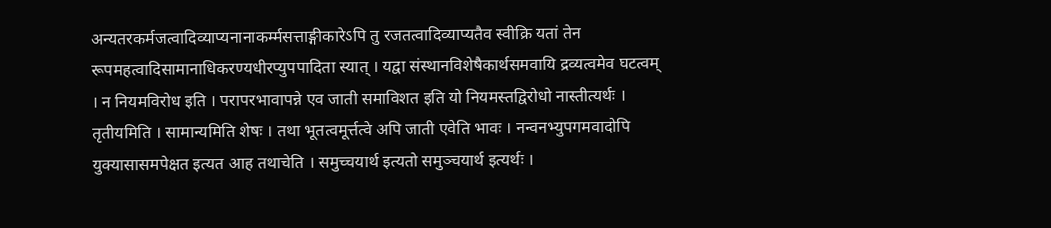अन्यतरकर्मजत्वादिव्याप्यनानाकर्म्मसत्ताङ्गीकारेऽपि तु रजतत्वादिव्याप्यतैव स्वीक्रि यतां तेन रूपमहत्वादिसामानाधिकरण्यधीरप्युपपादिता स्यात् । यद्वा संस्थानविशेषैकार्थसमवायि द्रव्यत्वमेव घटत्वम् । न नियमविरोध इति । परापरभावापन्ने एव जाती समाविशत इति यो नियमस्तद्विरोधो नास्तीत्यर्थः । तृतीयमिति । सामान्यमिति शेषः । तथा भूतत्वमूर्त्तत्वे अपि जाती एवेति भावः । नन्वनभ्युपगमवादोपि युक्यासासमपेक्षत इत्यत आह तथाचेति । समुच्चयार्थ इत्यतो समुञ्चयार्थ इत्यर्थः ।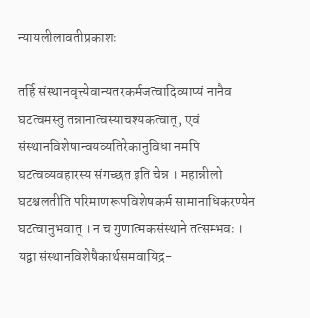न्यायलीलावतीप्रकाशः

तर्हि संस्थानवृत्त्येवान्यतरकर्मजत्वादिव्याप्यं नानैव घटत्वमस्तु तन्नानात्वस्याचश्यकत्वात्, एवं संस्थानविशेषान्वयव्यतिरेकानुविधा नमपि घटत्वव्यवहारस्य संगच्छत इति चेन्न । महान्नीलो घटश्चलतीति परिमाणरूपविशेषकर्म सामानाधिकरण्येन घटत्वानुभवात् । न च गुणात्मकसंस्थाने तत्सम्भवः । यद्वा संस्थानविशेषैकार्थसमवायिद्र-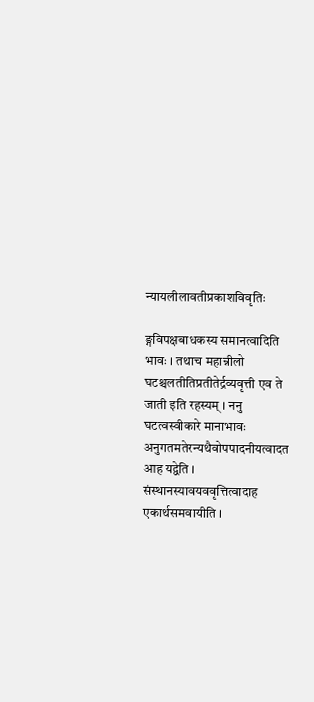न्यायलीलावतीप्रकाशविवृतिः

ङ्गविपक्षबाधकस्य समानत्वादिति भावः । तथाच महान्नीलो घटश्चलतीतिप्रतीतेर्द्रव्यवृत्ती एव ते जाती इति रहस्यम् । ननु घटत्वस्वीकारे मानाभावः अनुगतमतेरन्यथैवोपपादनीयत्वादत आह यद्वेति । संस्थानस्यावयववृत्तित्वादाह एकार्थसमवायीति ।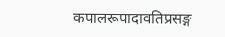कपालरूपादावतिप्रसङ्ग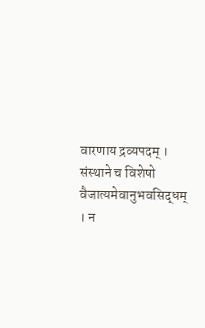वारणाय द्रव्यपदम् । संस्थाने च विशेषो वैजात्यमेवानुभवसिद्धम् । न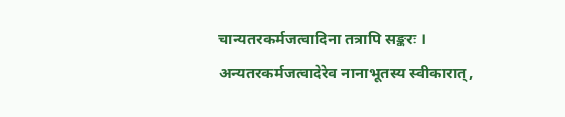चान्यतरकर्मजत्वादिना तत्रापि सङ्करः । अन्यतरकर्मजत्वादेरेव नानाभूतस्य स्वीकारात्,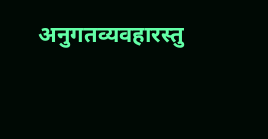अनुगतव्यवहारस्तु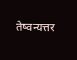तेष्वन्यत्तर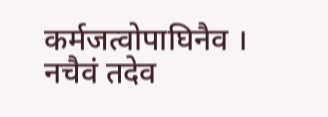कर्मजत्वोपाघिनैव । नचैवं तदेव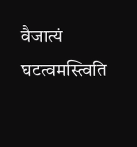वैजात्यं घटत्वमस्त्विति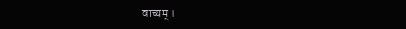वाच्यम् ।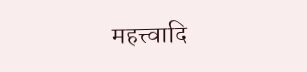महत्त्वादि